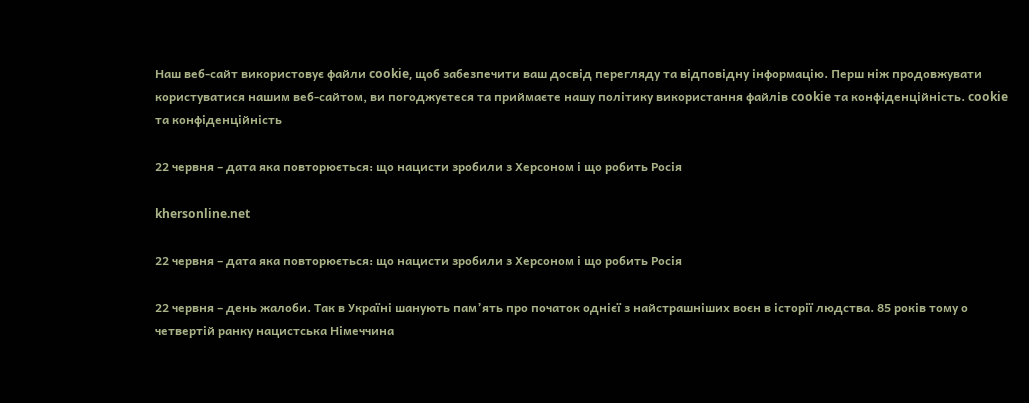Наш веб-сайт використовує файли cookie, щоб забезпечити ваш досвід перегляду та відповідну інформацію. Перш ніж продовжувати користуватися нашим веб-сайтом, ви погоджуєтеся та приймаєте нашу політику використання файлів cookie та конфіденційність. cookie та конфіденційність

22 червня – дата яка повторюється: що нацисти зробили з Херсоном і що робить Росія

khersonline.net

22 червня – дата яка повторюється: що нацисти зробили з Херсоном і що робить Росія

22 червня – день жалоби. Так в Україні шанують пам’ять про початок однієї з найстрашніших воєн в історії людства. 85 років тому о четвертій ранку нацистська Німеччина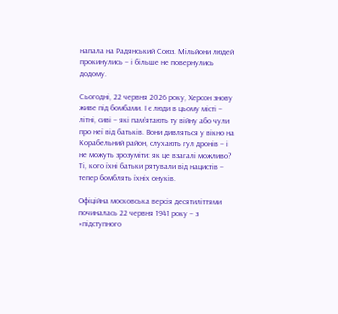напала на Радянський Союз. Мільйони людей прокинулись – і більше не повернулись додому.

Сьогодні, 22 червня 2026 року, Херсон знову живе під бомбами. І є люди в цьому місті – літні, сиві – які пам’ятають ту війну або чули про неї від батьків. Вони дивляться у вікно на Корабельний район, слухають гул дронів – і не можуть зрозуміти: як це взагалі можливо? Ті, кого їхні батьки рятували від нацистів – тепер бомблять їхніх онуків.

Офіційна московська версія десятиліттями починалась 22 червня 1941 року – з «підступного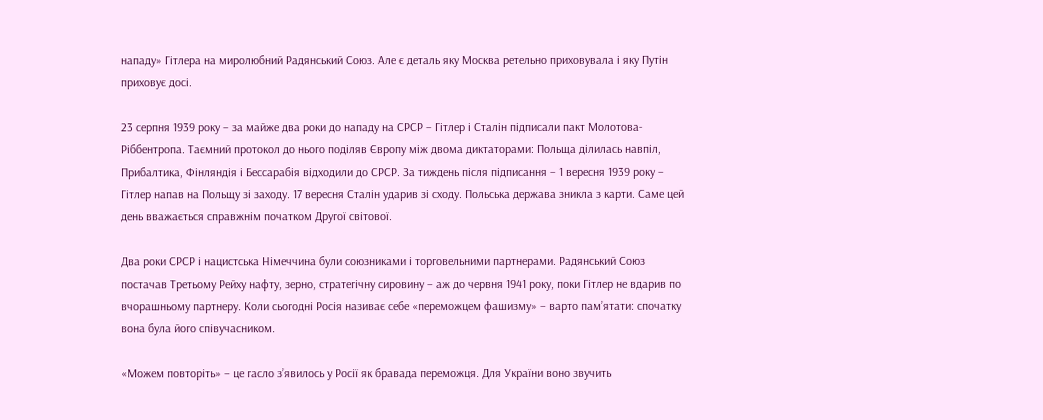нападу» Гітлера на миролюбний Радянський Союз. Але є деталь яку Москва ретельно приховувала і яку Путін приховує досі.

23 серпня 1939 року – за майже два роки до нападу на СРСР – Гітлер і Сталін підписали пакт Молотова-Ріббентропа. Таємний протокол до нього поділяв Європу між двома диктаторами: Польща ділилась навпіл, Прибалтика, Фінляндія і Бессарабія відходили до СРСР. За тиждень після підписання – 1 вересня 1939 року – Гітлер напав на Польщу зі заходу. 17 вересня Сталін ударив зі сходу. Польська держава зникла з карти. Саме цей день вважається справжнім початком Другої світової.

Два роки СРСР і нацистська Німеччина були союзниками і торговельними партнерами. Радянський Союз постачав Третьому Рейху нафту, зерно, стратегічну сировину – аж до червня 1941 року, поки Гітлер не вдарив по вчорашньому партнеру. Коли сьогодні Росія називає себе «переможцем фашизму» – варто пам’ятати: спочатку вона була його співучасником.

«Можем повторіть» – це гасло з’явилось у Росії як бравада переможця. Для України воно звучить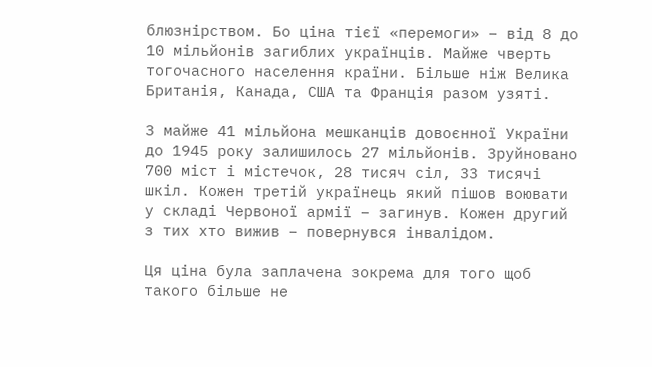блюзнірством. Бо ціна тієї «перемоги» – від 8 до 10 мільйонів загиблих українців. Майже чверть тогочасного населення країни. Більше ніж Велика Британія, Канада, США та Франція разом узяті.

З майже 41 мільйона мешканців довоєнної України до 1945 року залишилось 27 мільйонів. Зруйновано 700 міст і містечок, 28 тисяч сіл, 33 тисячі шкіл. Кожен третій українець який пішов воювати у складі Червоної армії – загинув. Кожен другий з тих хто вижив – повернувся інвалідом.

Ця ціна була заплачена зокрема для того щоб такого більше не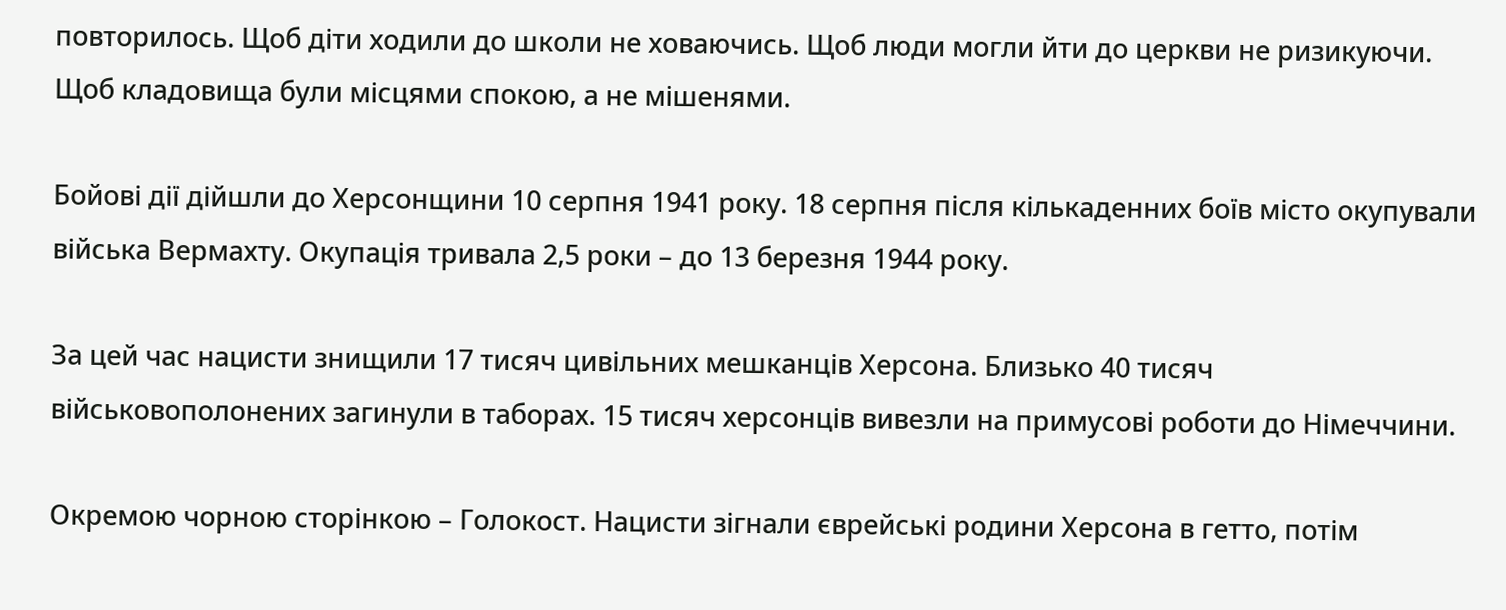повторилось. Щоб діти ходили до школи не ховаючись. Щоб люди могли йти до церкви не ризикуючи. Щоб кладовища були місцями спокою, а не мішенями.

Бойові дії дійшли до Херсонщини 10 серпня 1941 року. 18 серпня після кількаденних боїв місто окупували війська Вермахту. Окупація тривала 2,5 роки – до 13 березня 1944 року.

За цей час нацисти знищили 17 тисяч цивільних мешканців Херсона. Близько 40 тисяч військовополонених загинули в таборах. 15 тисяч херсонців вивезли на примусові роботи до Німеччини.

Окремою чорною сторінкою – Голокост. Нацисти зігнали єврейські родини Херсона в гетто, потім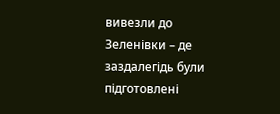вивезли до Зеленівки – де заздалегідь були підготовлені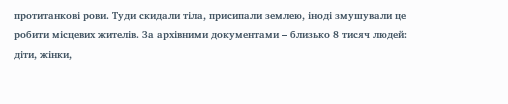протитанкові рови. Туди скидали тіла, присипали землею, іноді змушували це робити місцевих жителів. За архівними документами – близько 8 тисяч людей: діти, жінки,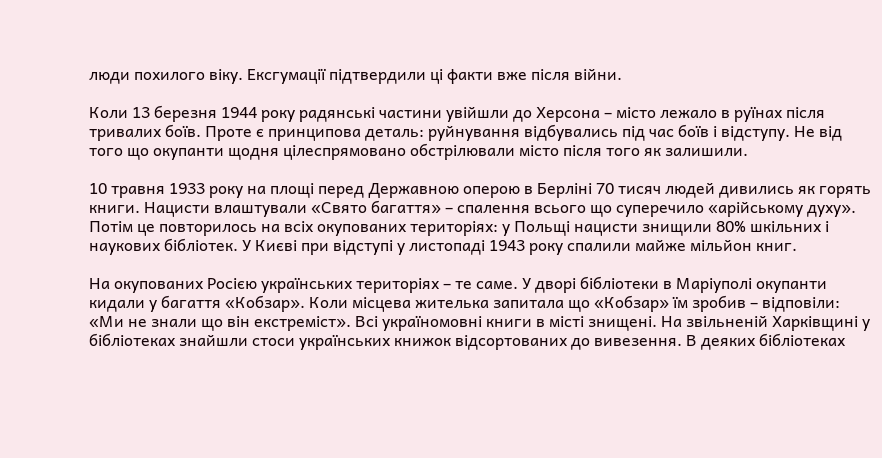люди похилого віку. Ексгумації підтвердили ці факти вже після війни.

Коли 13 березня 1944 року радянські частини увійшли до Херсона – місто лежало в руїнах після тривалих боїв. Проте є принципова деталь: руйнування відбувались під час боїв і відступу. Не від того що окупанти щодня цілеспрямовано обстрілювали місто після того як залишили.

10 травня 1933 року на площі перед Державною оперою в Берліні 70 тисяч людей дивились як горять книги. Нацисти влаштували «Свято багаття» – спалення всього що суперечило «арійському духу». Потім це повторилось на всіх окупованих територіях: у Польщі нацисти знищили 80% шкільних і наукових бібліотек. У Києві при відступі у листопаді 1943 року спалили майже мільйон книг.

На окупованих Росією українських територіях – те саме. У дворі бібліотеки в Маріуполі окупанти кидали у багаття «Кобзар». Коли місцева жителька запитала що «Кобзар» їм зробив – відповіли: «Ми не знали що він екстреміст». Всі україномовні книги в місті знищені. На звільненій Харківщині у бібліотеках знайшли стоси українських книжок відсортованих до вивезення. В деяких бібліотеках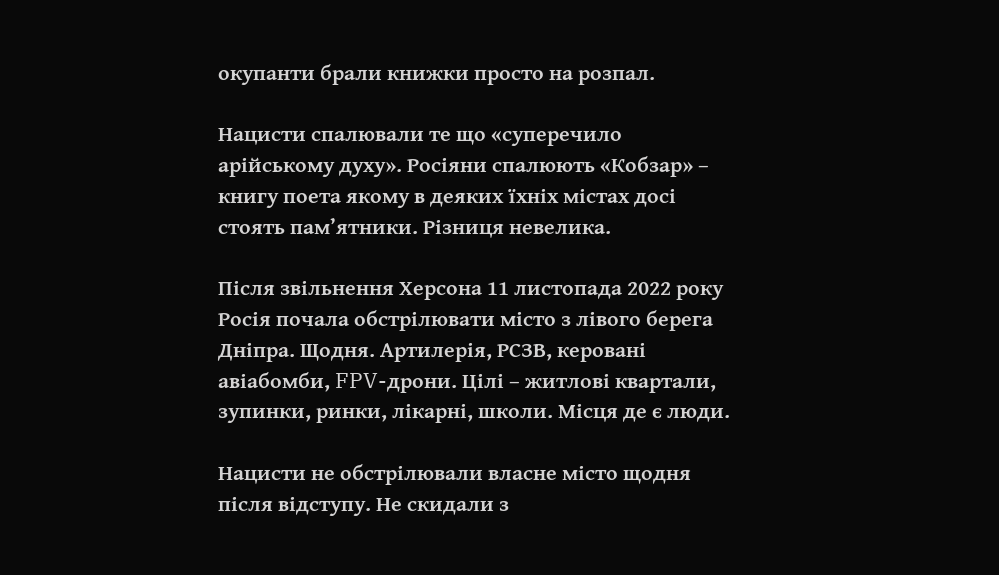окупанти брали книжки просто на розпал.

Нацисти спалювали те що «суперечило арійському духу». Росіяни спалюють «Кобзар» – книгу поета якому в деяких їхніх містах досі стоять пам’ятники. Різниця невелика.

Після звільнення Херсона 11 листопада 2022 року Росія почала обстрілювати місто з лівого берега Дніпра. Щодня. Артилерія, РСЗВ, керовані авіабомби, FPV-дрони. Цілі – житлові квартали, зупинки, ринки, лікарні, школи. Місця де є люди.

Нацисти не обстрілювали власне місто щодня після відступу. Не скидали з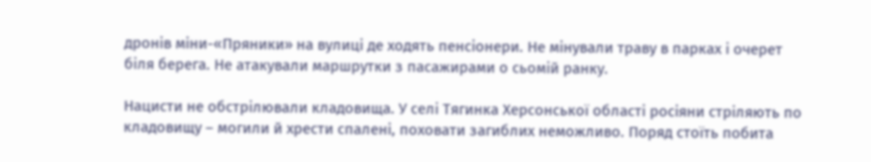дронів міни-«Пряники» на вулиці де ходять пенсіонери. Не мінували траву в парках і очерет біля берега. Не атакували маршрутки з пасажирами о сьомій ранку.

Нацисти не обстрілювали кладовища. У селі Тягинка Херсонської області росіяни стріляють по кладовищу – могили й хрести спалені, поховати загиблих неможливо. Поряд стоїть побита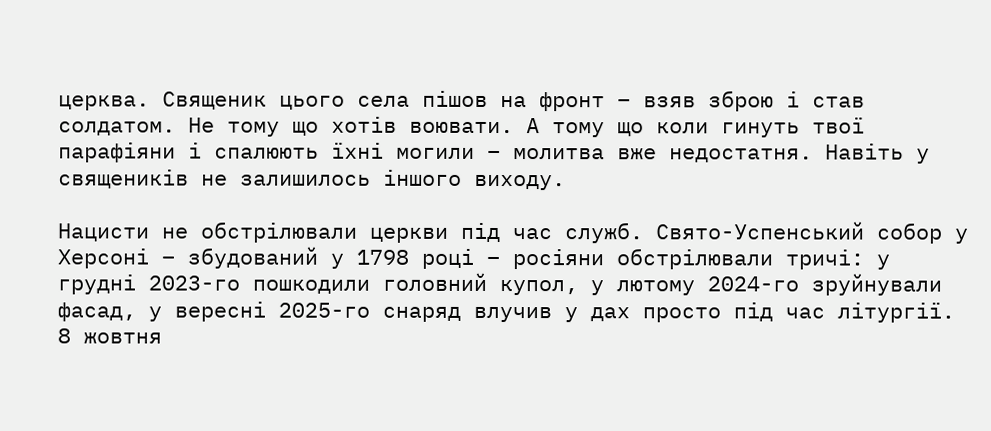церква. Священик цього села пішов на фронт – взяв зброю і став солдатом. Не тому що хотів воювати. А тому що коли гинуть твої парафіяни і спалюють їхні могили – молитва вже недостатня. Навіть у священиків не залишилось іншого виходу.

Нацисти не обстрілювали церкви під час служб. Свято-Успенський собор у Херсоні – збудований у 1798 році – росіяни обстрілювали тричі: у грудні 2023-го пошкодили головний купол, у лютому 2024-го зруйнували фасад, у вересні 2025-го снаряд влучив у дах просто під час літургії. 8 жовтня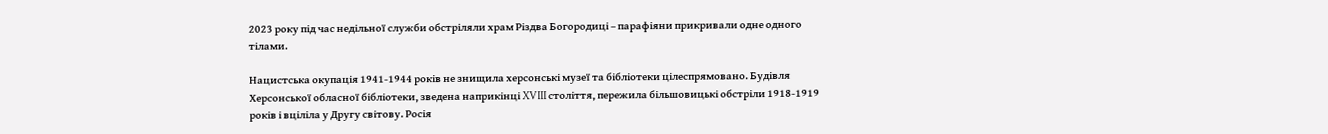2023 року під час недільної служби обстріляли храм Різдва Богородиці – парафіяни прикривали одне одного тілами.

Нацистська окупація 1941-1944 років не знищила херсонські музеї та бібліотеки цілеспрямовано. Будівля Херсонської обласної бібліотеки, зведена наприкінці XVIII століття, пережила більшовицькі обстріли 1918-1919 років і вціліла у Другу світову. Росія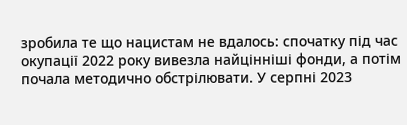зробила те що нацистам не вдалось: спочатку під час окупації 2022 року вивезла найцінніші фонди, а потім почала методично обстрілювати. У серпні 2023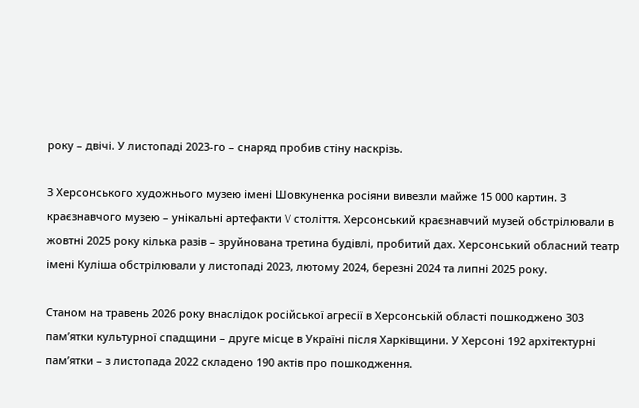року – двічі. У листопаді 2023-го – снаряд пробив стіну наскрізь.

З Херсонського художнього музею імені Шовкуненка росіяни вивезли майже 15 000 картин. З краєзнавчого музею – унікальні артефакти V століття. Херсонський краєзнавчий музей обстрілювали в жовтні 2025 року кілька разів – зруйнована третина будівлі, пробитий дах. Херсонський обласний театр імені Куліша обстрілювали у листопаді 2023, лютому 2024, березні 2024 та липні 2025 року.

Станом на травень 2026 року внаслідок російської агресії в Херсонській області пошкоджено 303 пам’ятки культурної спадщини – друге місце в Україні після Харківщини. У Херсоні 192 архітектурні пам’ятки – з листопада 2022 складено 190 актів про пошкодження.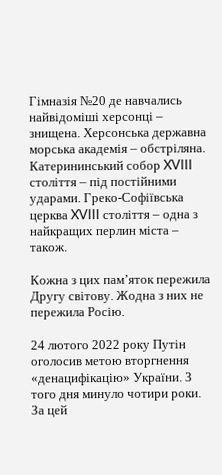Гімназія №20 де навчались найвідоміші херсонці – знищена. Херсонська державна морська академія – обстріляна. Катерининський собор XVIII століття – під постійними ударами. Греко-Софіївська церква XVIII століття – одна з найкращих перлин міста – також.

Кожна з цих пам’яток пережила Другу світову. Жодна з них не пережила Росію.

24 лютого 2022 року Путін оголосив метою вторгнення «денацифікацію» України. З того дня минуло чотири роки. За цей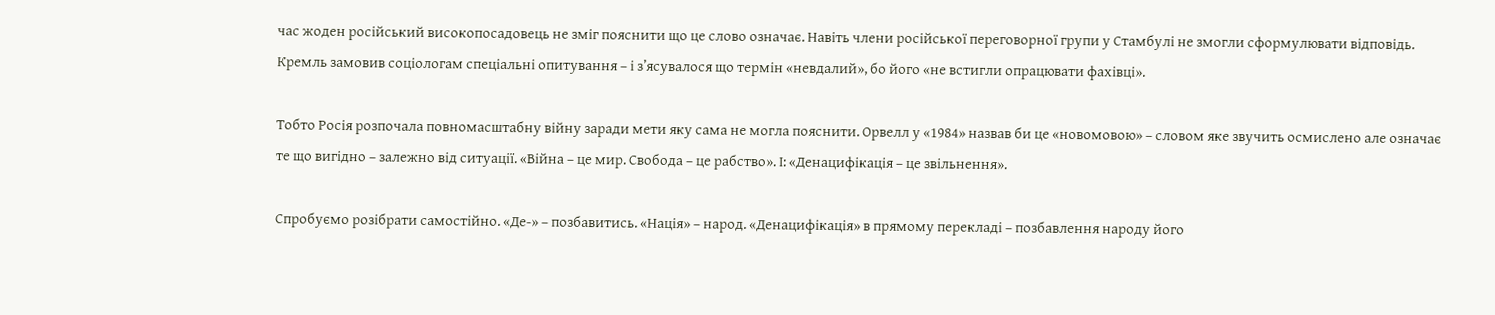час жоден російський високопосадовець не зміг пояснити що це слово означає. Навіть члени російської переговорної групи у Стамбулі не змогли сформулювати відповідь. Кремль замовив соціологам спеціальні опитування – і з’ясувалося що термін «невдалий», бо його «не встигли опрацювати фахівці».

Тобто Росія розпочала повномасштабну війну заради мети яку сама не могла пояснити. Орвелл у «1984» назвав би це «новомовою» – словом яке звучить осмислено але означає те що вигідно – залежно від ситуації. «Війна – це мир. Свобода – це рабство». І: «Денацифікація – це звільнення».

Спробуємо розібрати самостійно. «Де-» – позбавитись. «Нація» – народ. «Денацифікація» в прямому перекладі – позбавлення народу його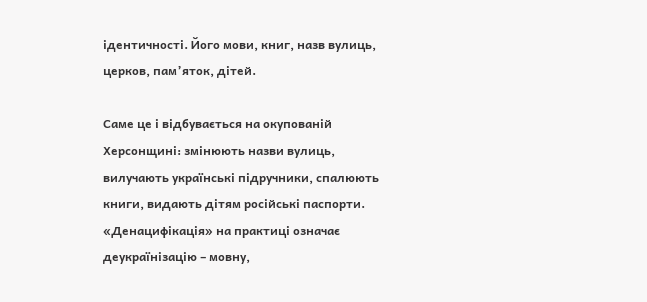ідентичності. Його мови, книг, назв вулиць, церков, пам’яток, дітей.

Саме це і відбувається на окупованій Херсонщині: змінюють назви вулиць, вилучають українські підручники, спалюють книги, видають дітям російські паспорти. «Денацифікація» на практиці означає деукраїнізацію – мовну,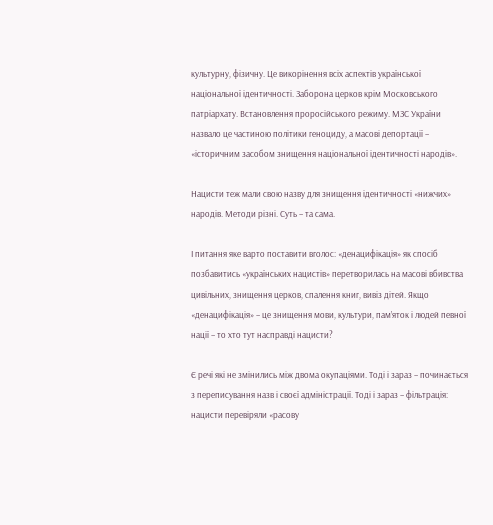культурну, фізичну. Це викорінення всіх аспектів української національної ідентичності. Заборона церков крім Московського патріархату. Встановлення проросійського режиму. МЗС України назвало це частиною політики геноциду, а масові депортації – «історичним засобом знищення національної ідентичності народів».

Нацисти теж мали свою назву для знищення ідентичності «нижчих» народів. Методи різні. Суть – та сама.

І питання яке варто поставити вголос: «денацифікація» як спосіб позбавитись «українських нацистів» перетворилась на масові вбивства цивільних, знищення церков, спалення книг, вивіз дітей. Якщо «денацифікація» – це знищення мови, культури, пам’яток і людей певної нації – то хто тут насправді нацисти?

Є речі які не змінились між двома окупаціями. Тоді і зараз – починається з переписування назв і своєї адміністрації. Тоді і зараз – фільтрація: нацисти перевіряли «расову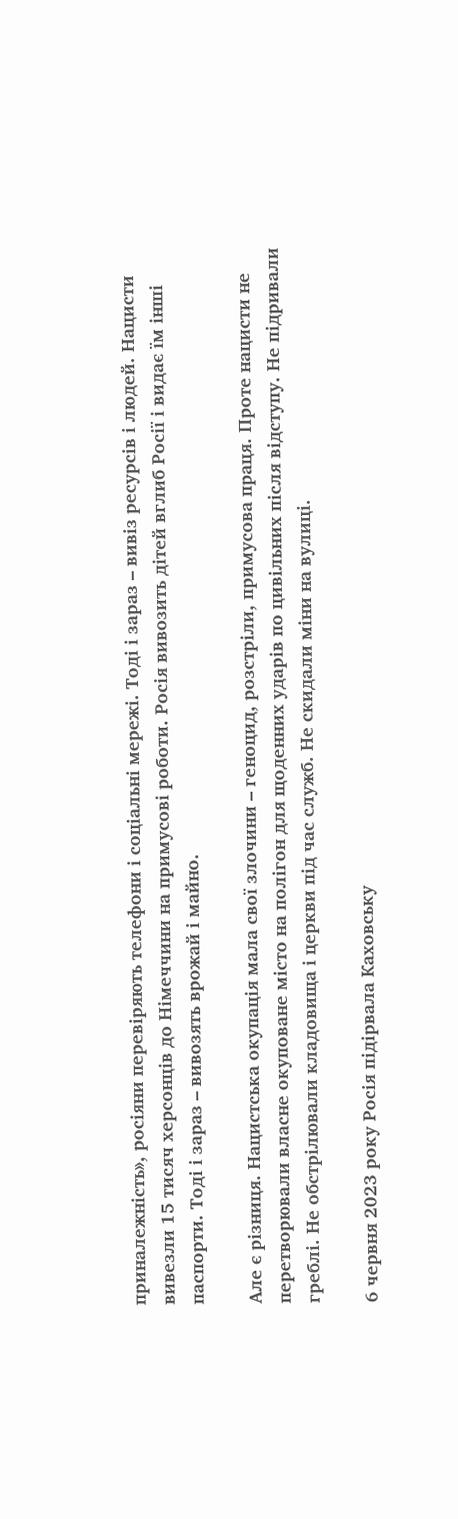приналежність», росіяни перевіряють телефони і соціальні мережі. Тоді і зараз – вивіз ресурсів і людей. Нацисти вивезли 15 тисяч херсонців до Німеччини на примусові роботи. Росія вивозить дітей вглиб Росії і видає їм інші паспорти. Тоді і зараз – вивозять врожай і майно.

Але є різниця. Нацистська окупація мала свої злочини – геноцид, розстріли, примусова праця. Проте нацисти не перетворювали власне окуповане місто на полігон для щоденних ударів по цивільних після відступу. Не підривали греблі. Не обстрілювали кладовища і церкви під час служб. Не скидали міни на вулиці.

6 червня 2023 року Росія підірвала Каховську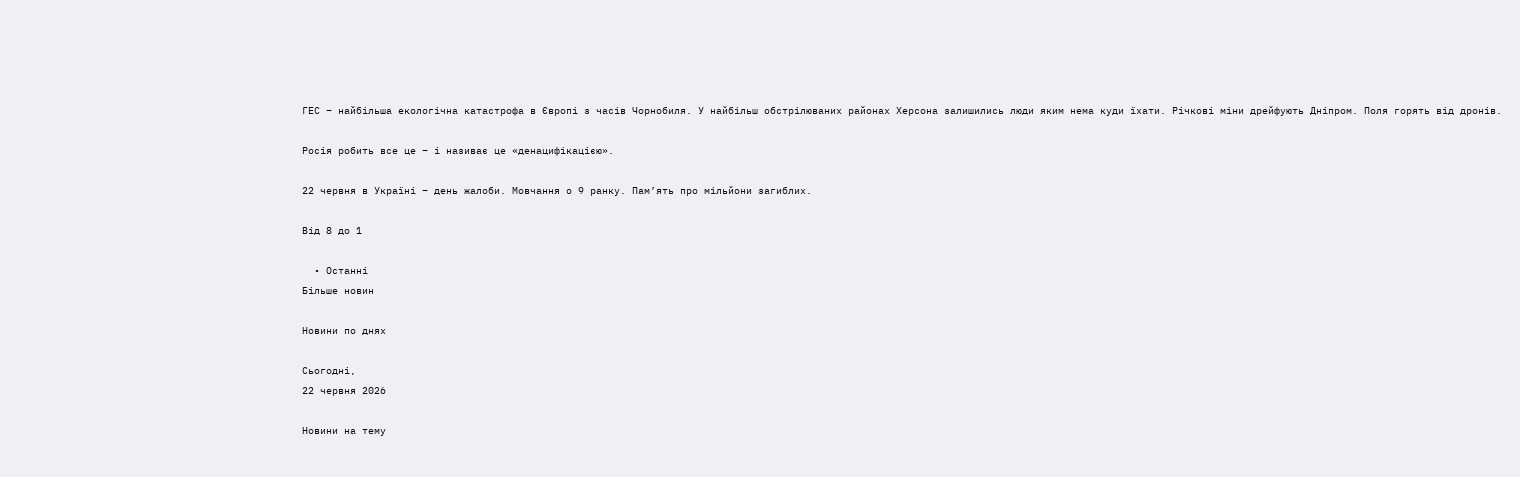ГЕС – найбільша екологічна катастрофа в Європі з часів Чорнобиля. У найбільш обстрілюваних районах Херсона залишились люди яким нема куди їхати. Річкові міни дрейфують Дніпром. Поля горять від дронів.

Росія робить все це – і називає це «денацифікацією».

22 червня в Україні – день жалоби. Мовчання о 9 ранку. Пам’ять про мільйони загиблих.

Від 8 до 1

  • Останні
Більше новин

Новини по днях

Сьогодні,
22 червня 2026

Новини на тему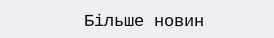Більше новин